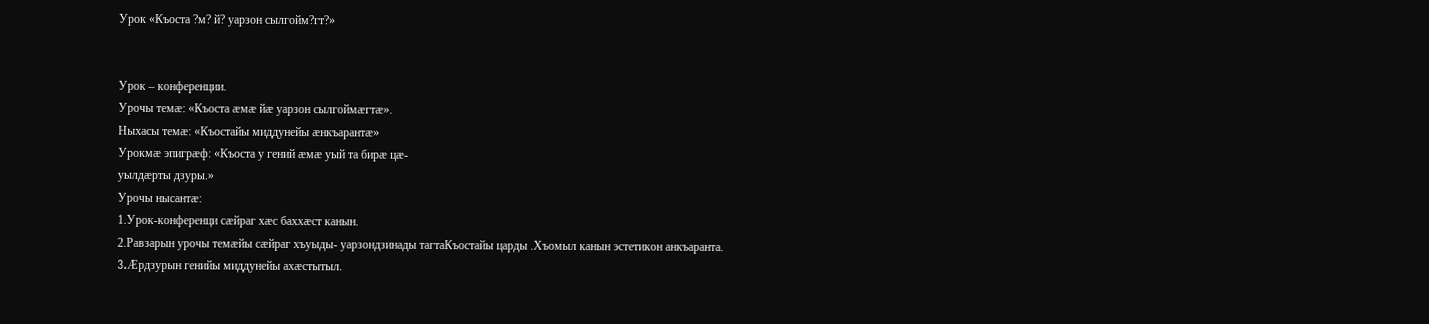Урок «Къоста ?м? й? уарзон сылгойм?гт?»


Урок – конференции.
Урочы темæ: «Къоста æмæ йæ уарзон сылгоймæгтæ».
Ныхасы темæ: «Къостайы миддунейы æнкъарантæ»
Урокмæ эпигрæф: «Къоста у гений æмæ уый та бирæ цæ-
уылдæрты дзуры.»
Урочы нысантæ:
1.Урок-конференци сæйраг хæс баххæст канын.
2.Равзарын урочы темæйы сæйраг хъуыды- уарзондзинады тагтаКъостайы царды .Хъомыл канын эстетикон анкъаранта.
3.Æрдзурын генийы миддунейы ахæстытыл.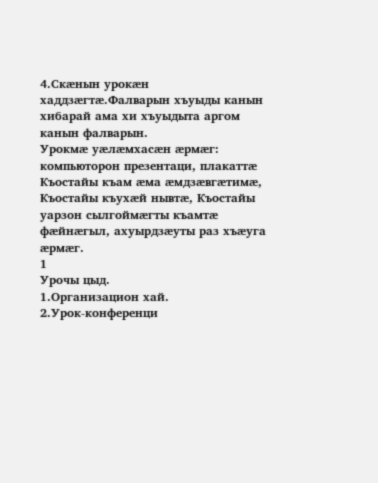4.Скæнын урокæн хаддзæгтæ.Фалварын хъуыды канын хибарай ама хи хъуыдыта аргом канын фалварын.
Урокмæ уæлæмхасæн æрмæг: компьюторон презентаци, плакаттæ Къостайы къам æма æмдзæвгæтимæ, Къостайы къухæй нывтæ, Къостайы уарзон сылгоймæгты къамтæ фæйнæгыл, ахуырдзæуты раз хъæуга æрмæг.
1
Урочы цыд.
1.Организацион хай.
2.Урок-конференци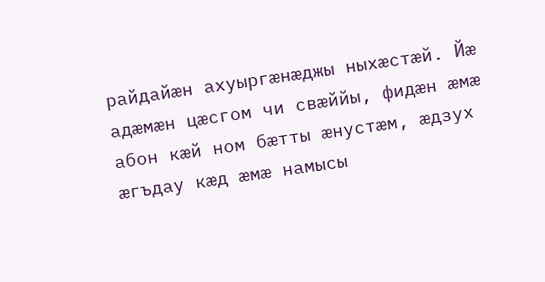райдайæн ахуыргæнæджы ныхæстæй. Йæ адæмæн цæсгом чи свæййы, фидæн æмæ абон кæй ном бæтты æнустæм, æдзух æгъдау кæд æмæ намысы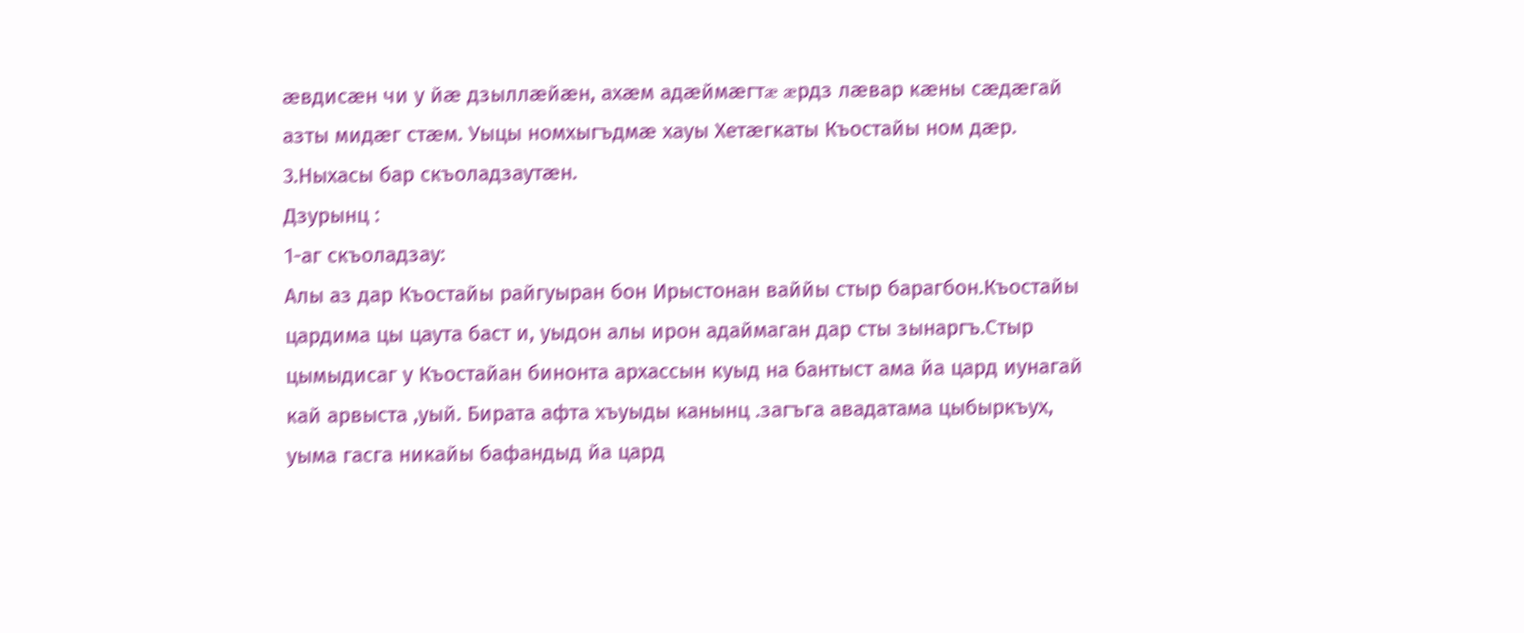æвдисæн чи у йæ дзыллæйæн, ахæм адæймæгтæ æрдз лæвар кæны сæдæгай азты мидæг стæм. Уыцы номхыгъдмæ хауы Хетæгкаты Къостайы ном дæр.
3.Ныхасы бар скъоладзаутæн.
Дзурынц :
1-аг скъоладзау:
Алы аз дар Къостайы райгуыран бон Ирыстонан ваййы стыр барагбон.Къостайы цардима цы цаута баст и, уыдон алы ирон адаймаган дар сты зынаргъ.Стыр цымыдисаг у Къостайан бинонта архассын куыд на бантыст ама йа цард иунагай кай арвыста ,уый. Бирата афта хъуыды канынц .загъга авадатама цыбыркъух, уыма гасга никайы бафандыд йа цард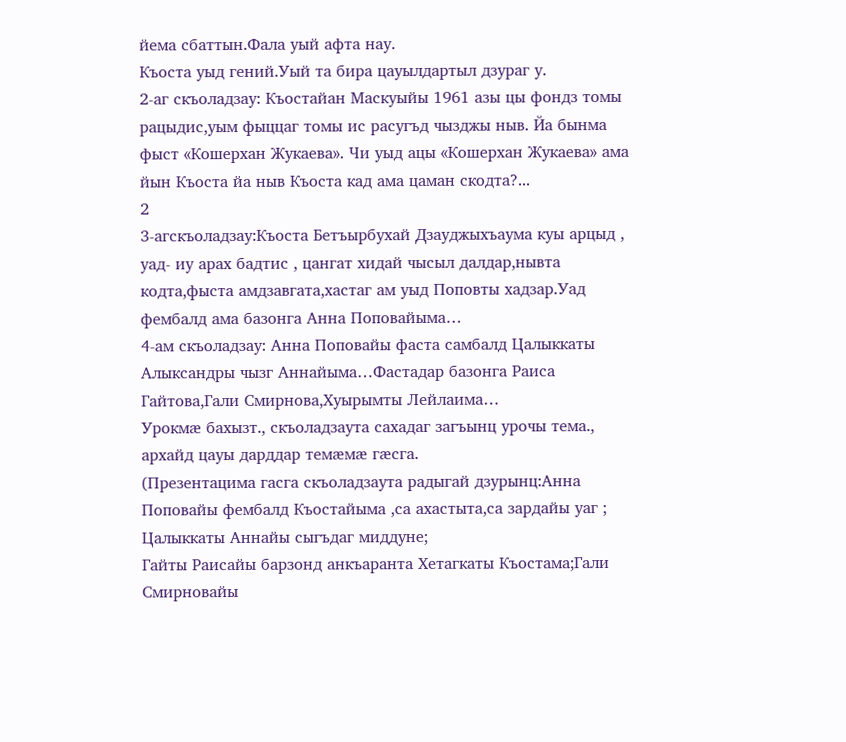йема сбаттын.Фала уый афта нау.
Къоста уыд гений.Уый та бира цауылдартыл дзураг у.
2-аг скъоладзау: Къостайан Маскуыйы 1961 азы цы фондз томы рацыдис,уым фыццаг томы ис расугъд чызджы ныв. Йа бынма фыст «Кошерхан Жукаева». Чи уыд ацы «Кошерхан Жукаева» ама йын Къоста йа ныв Къоста кад ама цаман скодта?...
2
3-агскъоладзау:Къоста Бетъырбухай Дзауджыхъаума куы арцыд , уад- иу арах бадтис , цангат хидай чысыл далдар,нывта кодта,фыста амдзавгата,хастаг ам уыд Поповты хадзар.Уад фембалд ама базонга Анна Поповайыма…
4-ам скъоладзау: Анна Поповайы фаста самбалд Цалыккаты Алыксандры чызг Аннайыма…Фастадар базонга Раиса Гайтова,Гали Смирнова,Хуырымты Лейлаима…
Урокмæ бахызт., скъоладзаута сахадаг загъынц урочы тема., архайд цауы дарддар темæмæ гæсга.
(Презентацима гасга скъоладзаута радыгай дзурынц:Анна Поповайы фембалд Къостайыма ,са ахастыта,са зардайы уаг ; Цалыккаты Аннайы сыгъдаг миддуне;
Гайты Раисайы барзонд анкъаранта Хетагкаты Къостама;Гали Смирновайы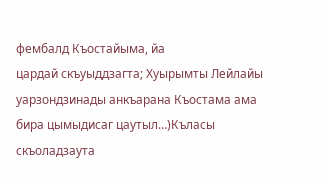фембалд Къостайыма, йа
цардай скъуыддзагта; Хуырымты Лейлайы уарзондзинады анкъарана Къостама ама бира цымыдисаг цаутыл…)Къласы скъоладзаута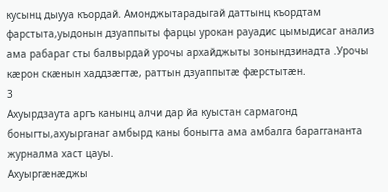кусынц дыууа къордай. Амонджытарадыгай даттынц къордтам фарстыта,уыдонын дзуаппыты фарцы урокан рауадис цымыдисаг анализ ама рабараг сты балвырдай урочы архайджыты зонындзинадта .Урочы кæрон скæнын хаддзæгтæ, раттын дзуаппытæ фæрстытæн.
3
Ахуырдзаута аргъ канынц алчи дар йа куыстан сармагонд боныгты,ахуырганаг амбырд каны боныгта ама амбалга бараггананта журналма хаст цауы.
Ахуыргæнæджы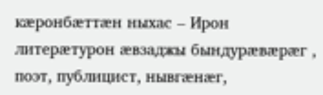кæронбæттæн ныхас – Ирон литерæтурон æвзаджы бындурæвæрæг , поэт, публицист, нывгæнæг,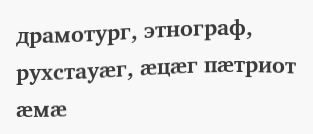драмотург, этнограф, рухстауæг, æцæг пæтриот æмæ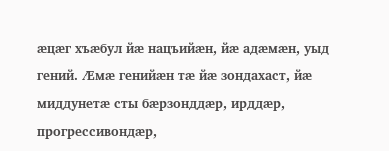æцæг хъæбул йæ нацъийæн, йæ адæмæн, уыд гений. Æмæ генийæн тæ йæ зондахаст, йæ миддунетæ сты бæрзонддæр, ирддæр, прогрессивондæр,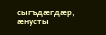сыгъдæгдæр, æнусты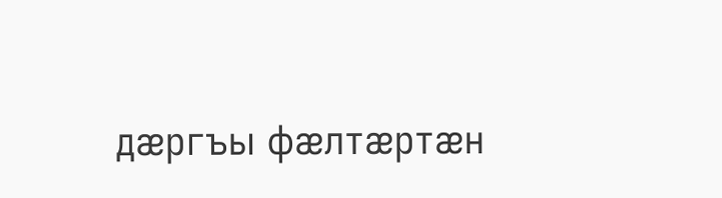дæргъы фæлтæртæн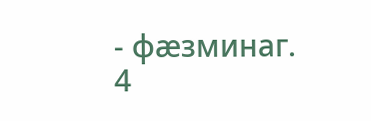- фæзминаг.
4